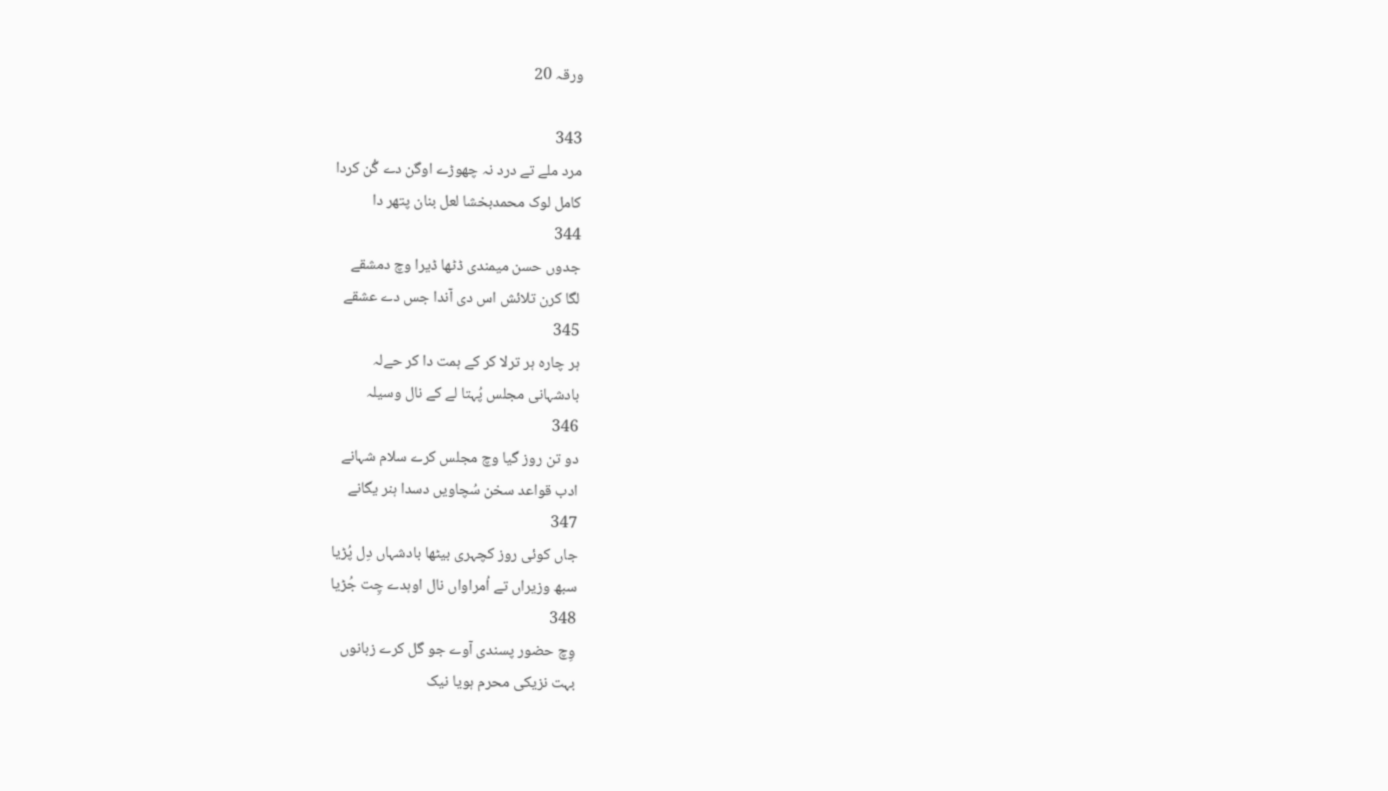ورقہ 20

343
مرد ملے تے درد نہ چھوڑے اوگن دے گُن کردا
کامل لوک محمدبخشا لعل بنان پتھر دا
344
جدوں حسن میمندی ڈٹھا ڈیرا وچ دمشقے
لگا کرن تلائش اس دی آندا جس دے عشقے
345
ہر چارہ ہر ترلا کر کے ہمت دا کر حےلہ
بادشہانی مجلس پُہتا لے کے نال وسیلہ
346
دو تن روز گیا وچ مجلس کرے سلام شہانے
ادب قواعد سخن سُچاویں دسدا ہنر یگانے
347
جاں کوئی روز کچہری بیٹھا بادشہاں دِل پُڑیا
سبھ وزیراں تے اُمراواں نال اوہدے چِت جُڑیا
348
وِچ حضور پسندی آوے جو گل کرے زبانوں
بہت نزیکی محرم ہویا نیک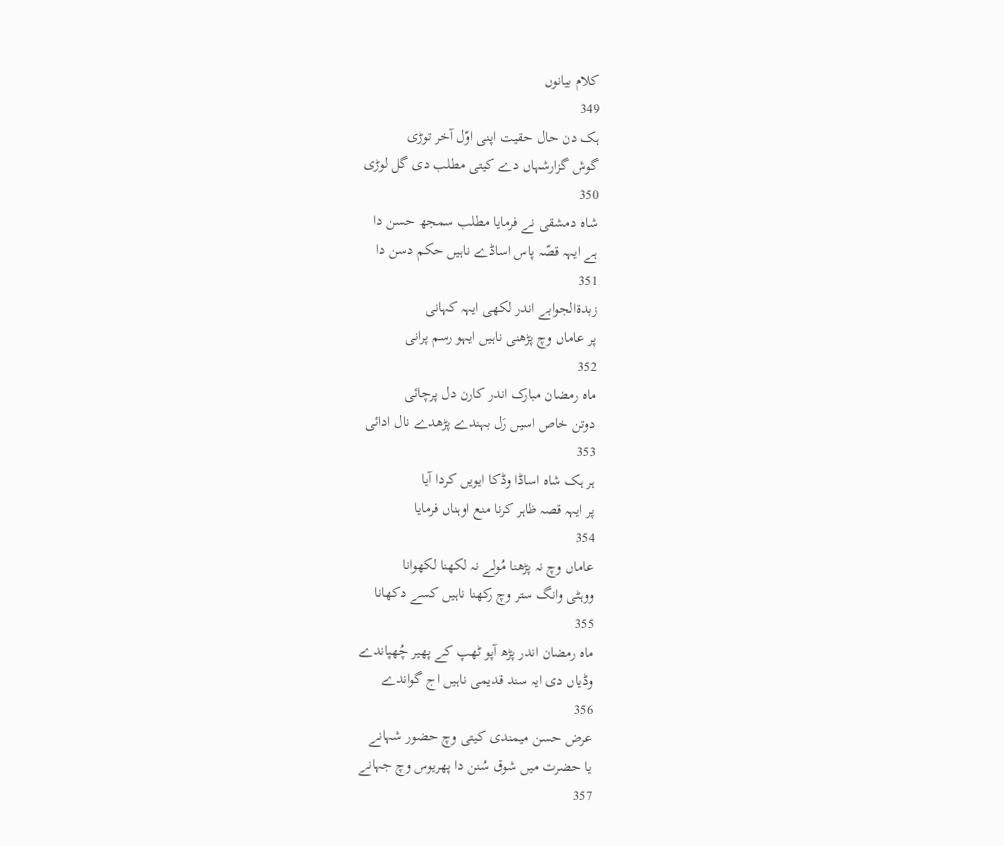کلام بیانوں
349
ہک دن حال حقیت اپنی اوّل آخر توڑی
گوش گزارشہاں دے کیتی مطلب دی گل لوڑی
350
شاہ دمشقی نے فرمایا مطلب سمجھ حسن دا
ہے ایہہ قصّہ پاس اساڈے ناہیں حکم دسن دا
351
زبدۃالجوابے اندر لکھی ایہہ کہانی
پر عاماں وچ پڑھنی ناہیں ایہو رسم پرانی
352
ماہ رمضان مبارک اندر کارن دل پرچائی
دوتن خاص اسیں رَل بہندے پڑھدے نال ادائی
353
ہر ہک شاہ اساڈا وڈکا ایویں کردا آیا
پر ایہہ قصہ ظاہر کرنا منع اوہناں فرمایا
354
عاماں وچ نہ پڑھنا مُولے نہ لکھنا لکھوانا
ووہٹی وانگ ستر وچ رکھنا ناہیں کسے دکھانا
355
ماہ رمضان اندر پڑھ آپو ٹھپ کے پھیر چُھپاندے
وڈیاں دی ایہ سند قدیمی ناہیں اج گواندے
356
عرض حسن میمندی کیتی وچ حضور شہانے
یا حضرت میں شوق سُنن دا پھریوس وچ جہانے
357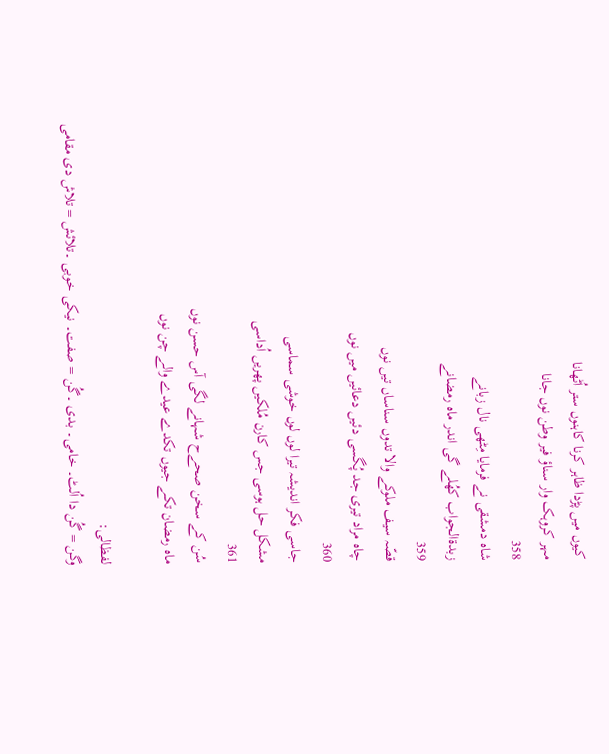کیوں میں پڑدا ظاہر کرنا کاہنوں ستر اُٹھانا
مہر کروہک وار سناؤ فیر وطن نوں جانا
358
شاہ دمشقی نے فرمایا مِٹھی نال زبانے
زبدۃالجواب کھُلے گی اندر ماہ رمضانے
359
قصّہ سیف ملوکے والا تدوں سناساں تیں نوں
چاہ مراد تیری جد پُگسی دئیں دعائیں میں نوں
360
جاسی فکر اندیشہ تیرا لوں لوں خوشی سماسی
مشکل حل ہوسی جس کارن مُلکیں پھریں اُداسی
361
سُن کے سخن صحےح شہانے لگی آس حسن نوں
ماہ رمضان تکے جیوں تکدے عیدے والے چن نوں

لفظالی:
وگن = گُن دا اُلٹ۔ خامی۔ بدی ۔گُن = صفت۔ نیکی خوبی ۔تلائش = تلاش دی مقامی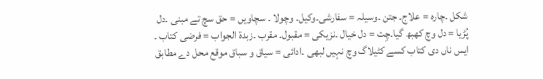شکل ۔چارہ = علاج۔ جتن ۔وسیلہ = سفارشی۔وکیل۔ وچولا ۔ سچاویں = حق سچ تے مبنی ۔دل پُڑیا = دل وچ کھبھ گیا۔چِت = دل خیال ۔نزیکی = مقبول۔ مقرب ۔زبدۃ الجواب = فرضی کتاب ۔ ایس ناں دی کتاب کسے کٹیلاگ وچ نہیں لبھی ۔ادائی = سیاق و سباق موقع محل دے مطابق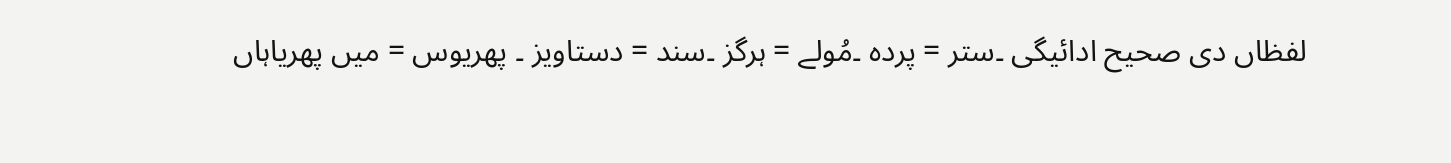لفظاں دی صحیح ادائیگی ۔ستر = پردہ ۔مُولے = ہرگز ۔سند = دستاویز ۔ پھریوس = میں پھریاہاں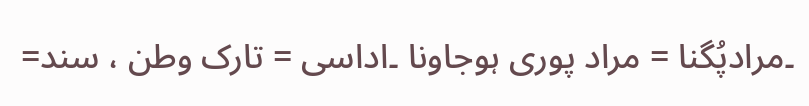۔مرادپُگنا = مراد پوری ہوجاونا ۔اداسی = تارک وطن ، سند=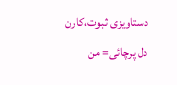دستاویزی ثبوت،کارن دل پرچائی= من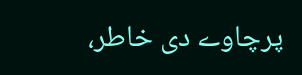پرچاوے دی خاطر،